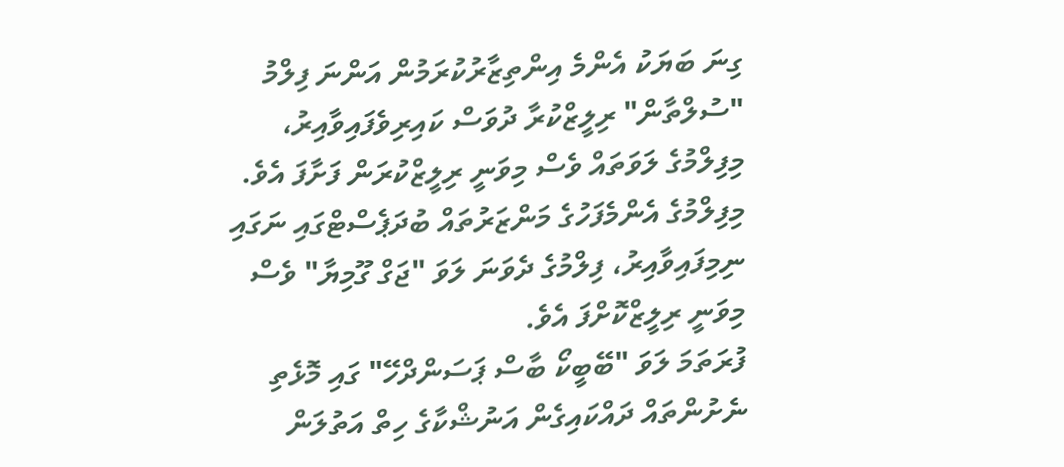ގިނަ ބަޔަކު އެންމެ އިންތިޒާރުކުރަމުން އަންނަ ފިލްމު "ސުލްތާން" ރިލީޒްކުރާ ދުވަސް ކައިރިވެފައިވާއިރު، މިފިލްމުގެ ލަވަތައް ވެސް މިވަނީ ރިލީޒްކުރަން ފަށާފަ އެވެ.
މިފިލްމުގެ އެންމެފަހުގެ މަންޒަރުތައް ބުދަޕެސްޓްގައި ނަގައި ނިމިފައިވާއިރު، ފިލްމުގެ ދެވަނަ ލަވަ "ޖަގް ގޫމިޔާ" ވެސް މިވަނީ ރިލީޒްކޮށްފަ އެވެ.
ފުރަތަމަ ލަވަ "ބޭބީކޯ ބާސް ޕަސަންދްހޭ" ގައި މޮޅެތި ނެށުންތައް ދައްކައިގެން އަނުޝްކާގެ ހިތް އަތުލަން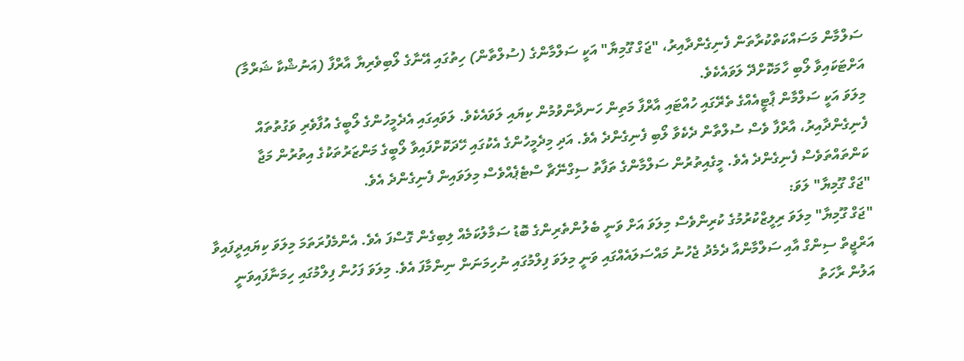ސަލްމާން މަސައްކަތްކުރާތަން ފެނިގެންދާއިރު، "ޖަގް ގޫމިޔާ" އަކީ ސަލްމާންގެ (ސުލްތާން) ހިތުގައި އޭނާގެ ލޯބިވެރިޔާ އާރްފާ (އަނުޝްކާ ޝަރްމާ) އަށްޓަކައިވާ ލޯބި ހާމަކޮށްދޭ ލަވައެކެވެ.
މިލަވަ އަކީ ސަލްމާން ޕާޓީއެއްގެ ތެރޭގައި ހުއްޓައި އާރްފާ މަތިން ހަނދާންވުމުން ކިޔައި ލަވައެކެވެ. ލަވައިގައި އެދެމީހުންގެ ލޯބީގެ އުފާވެރި ވަގުތުތައް ފެނިގެންދާއިރު، އާރްފާ ވެސް ސުލްތާން ދެކެވާ ލޯބި ފެނިގެންދެ އެވެ. އަދި މިދެމީހުންގެ އެކުގައި ހޭދަކޮށްފައިވާ ލޯބީގެ މަންޒަރުތަކުގެ އިތުރުން މަޖާ ކަންތައްތަވެސް ފެނިގެންދެ އެވެ. މީގެއިތުރުން ސަލްމާންގެ ތަފާތު ސިގްނޭޗާ ސްޓެޕެއްވެސް މިލަވައިން ފެނިގެންދެ އެވެ.
"ޖަގް ގޫމިޔާ" ލަވަ:
"ޖަގް ގޫމިޔާ" މިލަވަ ރިލީޒްކުރުމުގެ ކުރިންވެސް މިލަވަ އަށް ވަނީ ބެލުންތެރިންގެ ބޮޑު ސަމާލުކަމެއް ލިބިގެން ގޮސްފަ އެވެ. އެންމެފުރަތަމަ މިލަވަ ކިޔައިދީފައިވާ އަރްޖީތް ސިންގް އާއި ސަލްމާންއާ ދެމެދު ޖެހުނު މައްސަލައެއްގައި ވަނީ މިލަވަ ފިލްމުގައި ނުހިމަނަން ނިންމާފަ އެވެ. މިލަވަ ފަހުން ފިލްމުގައި ހިމަނާފައިވަނީ އަލުން ރާހަތު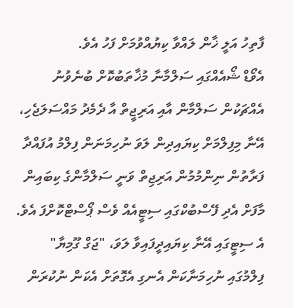ފާތިހު އަލީ ޚާން ލައްވާ ކިޔުއްވުމަށް ފަހު އެވެ.
އެވޯޑް ޝޯއެއްގައި ސަލްމާނާ މުޚާތަބުކޮށް ބުނެވުނު އެއްޗަކުން ސަލްމާން އާއި އަރިޖީތް އާ ދެމެދު މައްސަލަޖެހި، އޭނާ މިފިލްމަށް ކިޔައިދިން ލަވަ ނުހިމަނަން ފިލްމު އުފައްދާ ފަރާތުން ނިންމުމުން އަރިޖިތް ވަނީ ސަލްމާންގެ ކިބައިން މާފަށް އެދި ފޭސްބުކްގައި ސިޓީއެއް ވެސް ޕޯސްޓްކޮށްފަ އެވެ.
އެ ސިޓީގައި އޭނާ ކިޔައިދީފައިވާ ލަވަ، "ޖަގް ގޫމިޔާ" ފިލްމުގައި ނުހިމަނާކަން އެނގި އެގޮތަށް އެކަން ނުކުރަން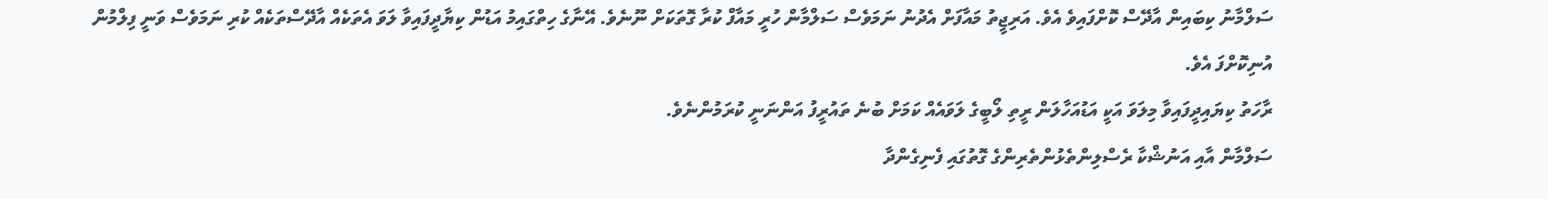ސަލްމާނު ކިބައިން އާދޭސް ކޮށްފައިވެ އެވެ. އަރިޖީތު މައާފަށް އެދުނު ނަމަވެސް ސަލްމާން ހުރީ މައާފް ކުރާ ގޮތަކަށް ނޫނެވެ. އޭނާގެ ހިތްގައިމު އަޑުން ކިޔާދީފައިވާ ލަވަ އެތަކެއް އާދޭސްތަކެއް ކުރި ނަމަވެސް ވަނީ ފިލްމުން އުނިކޮށްފަ އެވެ.
ރާހަތު ކިޔައިދީފައިވާ މިލަވަ އަކީ އަޑުއަހާލަން ރީތި ލޯބީގެ ލަވައެއް ކަމަށް ބުނެ ތައުރީފު އަންނަނީ ކުރަމުންނެވެ.
ސަލްމާން އާއި އަނުޝްކާ ރެސްލިންތެޅުންތެރިންގެ ގޮތުގައި ފެނިގެންދާ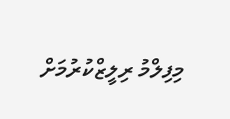މިފިލްމު ރިލީޒްކުރުމަށް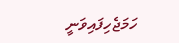ހަމަޖެހިފައިވަނީ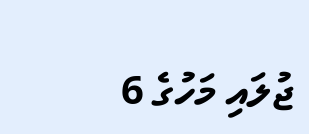ޖުލައި މަހުގެ 6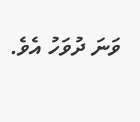ވަނަ ދުވަހު އެވެ.